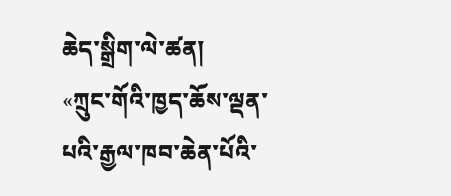ཆེད་སྒྲིག་ལེ་ཚན།
«ཀྲུང་གོའི་ཁྱད་ཆོས་ལྡན་པའི་རྒྱལ་ཁབ་ཆེན་པོའི་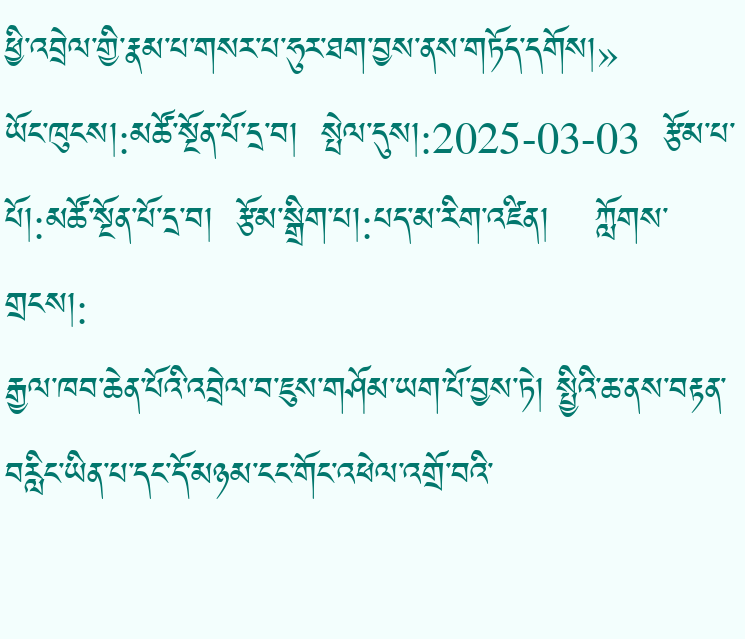ཕྱི་འབྲེལ་གྱི་རྣམ་པ་གསར་པ་ཧུར་ཐག་བྱས་ནས་གཏོད་དགོས།»
ཡོང་ཁུངས།:མཚོ་སྔོན་པོ་དྲ་བ།  སྤེལ་དུས།:2025-03-03  རྩོམ་པ་པོ།:མཚོ་སྔོན་པོ་དྲ་བ།  རྩོམ་སྒྲིག་པ།:པད་མ་རིག་འཛིན།    ཀློགས་གྲངས།:
རྒྱལ་ཁབ་ཆེན་པོའི་འབྲེལ་བ་ཇུས་གཤོམ་ཡག་པོ་བྱས་ཏེ། སྤྱིའི་ཆ་ནས་བརྟན་བརླིང་ཡིན་པ་དང་དོ་མཉམ་ངང་གོང་འཕེལ་འགྲོ་བའི་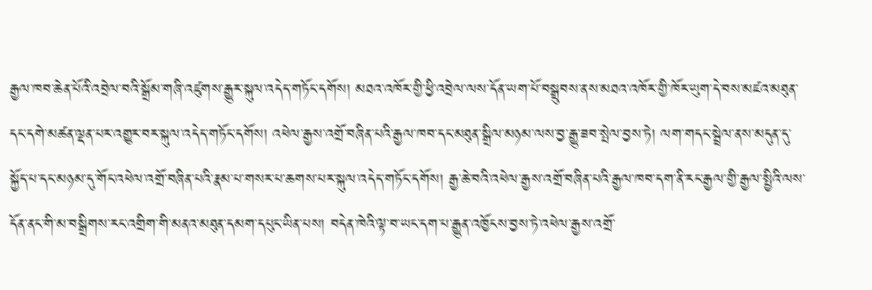རྒྱལ་ཁབ་ཆེན་པོའི་འབྲེལ་བའི་སྒྲོམ་གཞི་འཛུགས་རྒྱུར་སྐུལ་འདེད་གཏོང་དགོས། མཐའ་འཁོར་གྱི་ཕྱི་འབྲེལ་ལས་དོན་ཡག་པོ་བསྒྲུབས་ནས་མཐའ་འཁོར་གྱི་ཁོར་ཡུག་དེ་བས་མཛའ་མཐུན་དང་དགེ་མཚན་ལྡན་པར་འགྱུར་བར་སྐུལ་འདེད་གཏོང་དགོས། འཕེལ་རྒྱས་འགྲོ་བཞིན་པའི་རྒྱལ་ཁབ་དང་མཐུན་སྒྲིལ་མཉམ་ལས་བྱ་རྒྱུ་ཟབ་སྤེལ་བྱས་ཏེ། ལག་གདང་སྦྲེལ་ནས་མདུན་དུ་སྐྱོད་པ་དང་མཉམ་དུ་གོང་འཕེལ་འགྲོ་བཞིན་པའི་རྣམ་པ་གསར་པ་ཆགས་པར་སྐུལ་འདེད་གཏོང་དགོས། རྒྱ་ཆེ་བའི་འཕེལ་རྒྱས་འགྲོ་བཞིན་པའི་རྒྱལ་ཁབ་དག་ནི་རང་རྒྱལ་གྱི་རྒྱལ་སྤྱིའི་ལས་དོན་ནང་གི་མ་བསྒྲིགས་རང་འགྲིག་གི་མནའ་མཐུན་དམག་དཔུང་ཡིན་པས། བདེན་ཁེའི་ལྟ་བ་ཡང་དག་པ་རྒྱུན་འཁྱོངས་བྱས་ཏེ་འཕེལ་རྒྱས་འགྲོ་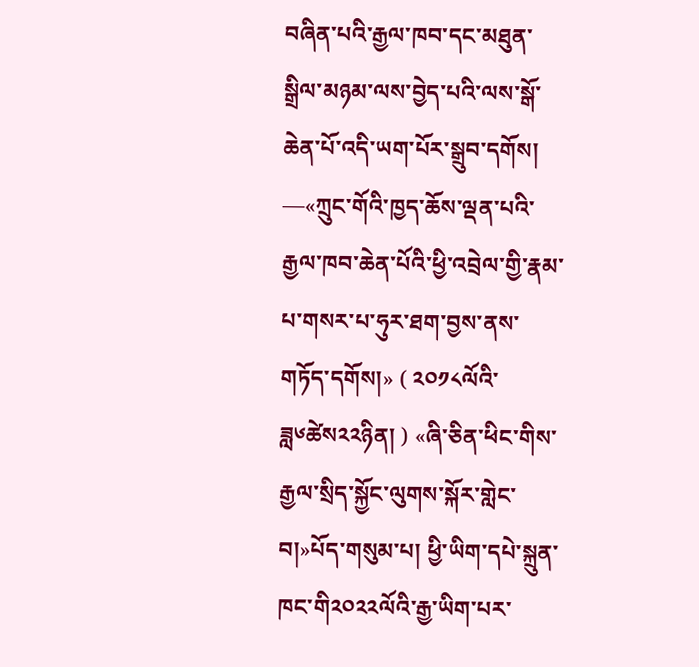བཞིན་པའི་རྒྱལ་ཁབ་དང་མཐུན་སྒྲིལ་མཉམ་ལས་བྱེད་པའི་ལས་སྒོ་ཆེན་པོ་འདི་ཡག་པོར་སྒྲུབ་དགོས།
—«ཀྲུང་གོའི་ཁྱད་ཆོས་ལྡན་པའི་རྒྱལ་ཁབ་ཆེན་པོའི་ཕྱི་འབྲེལ་གྱི་རྣམ་པ་གསར་པ་ཧུར་ཐག་བྱས་ནས་གཏོད་དགོས།» ( ༢༠༡༨ལོའི་ཟླ༦ཚེས༢༢ཉིན། ) «ཞི་ཅིན་ཕིང་གིས་རྒྱལ་སྲིད་སྐྱོང་ལུགས་སྐོར་གླེང་བ།»པོད་གསུམ་པ། ཕྱི་ཡིག་དཔེ་སྐྲུན་ཁང་གི༢༠༢༢ལོའི་རྒྱ་ཡིག་པར་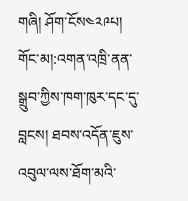གཞི། ཤོག་ངོས༤༢༩པ།
གོང་མ།:འགན་འཁྲི་ནན་སྒྲུབ་ཀྱིས་ཁག་ཁུར་དང་དུ་བླངས། ཐབས་འདོན་ཇུས་འབུལ་ལས་ཐོག་མའི་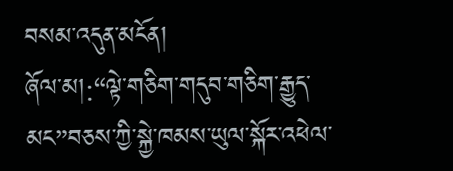བསམ་འདུན་མངོན།
ཞོལ་མ།:“ལྟེ་གཅིག་གདུབ་གཅིག་རྒྱུད་མང”བཅས་ཀྱི་སྐྱེ་ཁམས་ཡུལ་སྐོར་འཕེལ་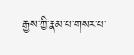རྒྱས་ཀྱི་རྣམ་པ་གསར་པ་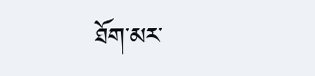ཐོག་མར་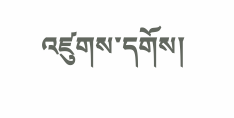འཛུགས་དགོས།